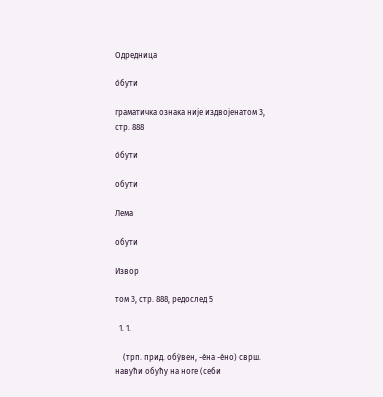Одредница

о̀бути

граматичка ознака није издвојенатом 3, стр. 888

о̀бути

обути

Лема

обути

Извор

том 3, стр. 888, редослед 5

  1. 1.

    (трп. прид. обу̀вен, -ѐна -ѐно) сврш. навући обућу на ноге (себи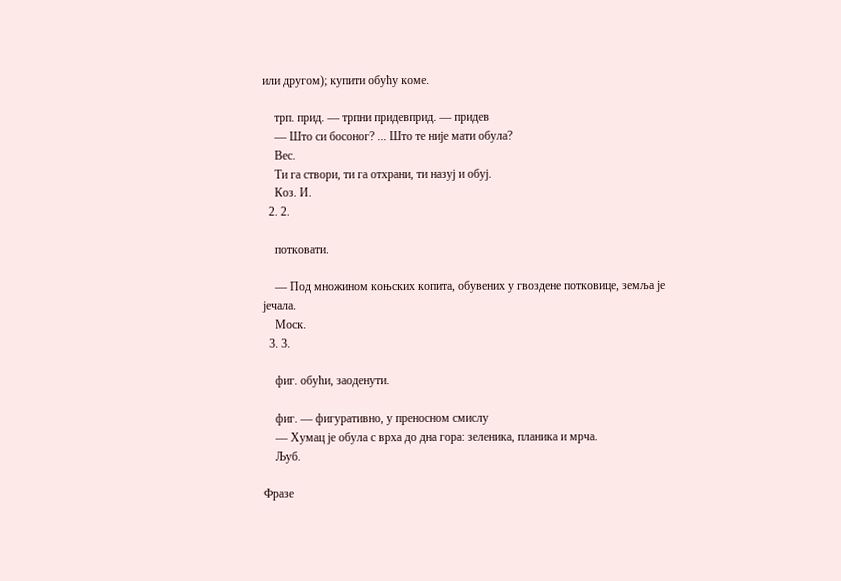или другом); купити обућу коме.

    трп. прид. — трпни придевприд. — придев
    — Што си босоног? ... Што те није мати обула?
    Вес.
    Ти га створи, ти га отхрани, ти назуј и обуј.
    Коз. И.
  2. 2.

    потковати.

    — Под множином коњских копита, обувених у гвоздене потковице, земља је јечала.
    Моск.
  3. 3.

    фиг. обући, заоденути.

    фиг. — фигуративно, у преносном смислу
    — Хумац је обула с врха до дна гора: зеленика, планика и мрча.
    Љуб.

Фразе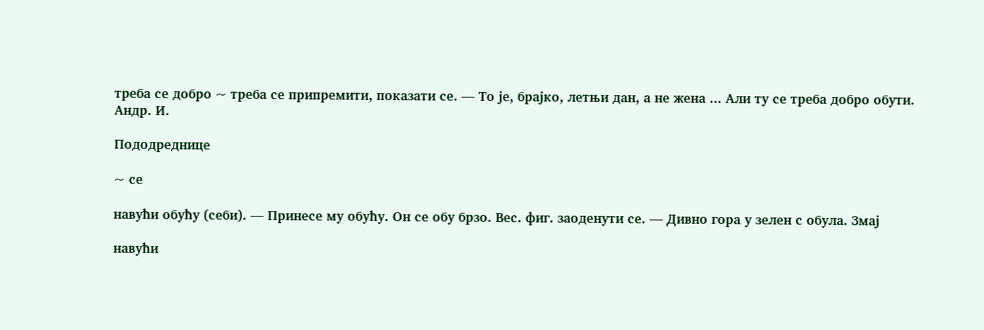треба се добро ~ треба се припремити, показати се. — То је, брајко, летњи дан, а не жена ... Али ту се треба добро обути.
Андр. И.

Пододреднице

~ се

навући обућу (себи). — Принесе му обућу. Он се обу брзо. Вес. фиг. заоденути се. — Дивно гора у зелен с обула. Змај

навући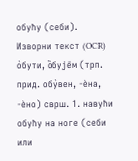обућу (себи).
Изворни текст (OCR)
о̀бути, о̏бује̄м (трп. прид. обу̀вен, -ѐна, -ѐно) сврш. 1. навући обућу на ноге (себи или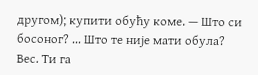другом); купити обућу коме. — Што си босоног? ... Што те није мати обула? Вес. Ти га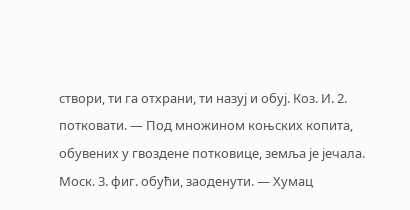створи, ти га отхрани, ти назуј и обуј. Коз. И. 2. потковати. — Под множином коњских копита, обувених у гвоздене потковице, земља је јечала. Моск. 3. фиг. обући, заоденути. — Хумац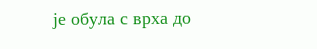је обула с врха до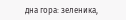дна гора: зеленика,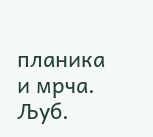планика и мрча. Љуб.